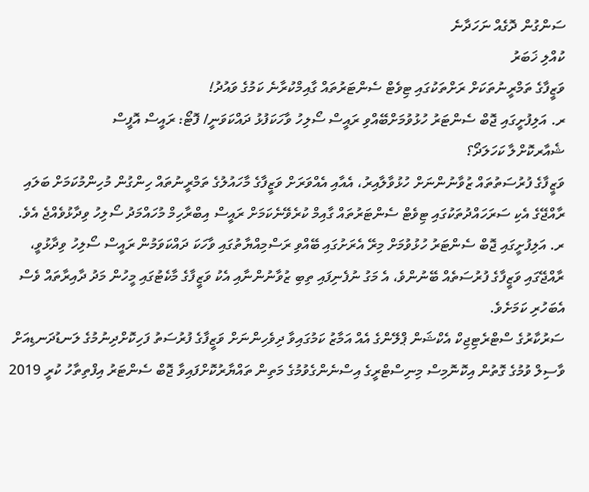ސަންގުން ދޮގެއް ނަހަދާނެ
ކުއްލި ޚަބަރު
ވަޒީފާގެ ތަމްރީނުތަކަށް ރަށްތަކުގައި ޓިވެޓް ސެންޓަރުތައް ގާއިމްކުރާނެ ކަމުގެ ވައުދު!
ރ. އަލިފުށީގައި ޖޮބް ސެންޓަރު ހުޅުވުމަށްބޭއްވި ރައީސް ސޯލިހު ވާހަކަފުޅު ދައްކަވަނީ/ ފޮޓޯ: ރައީސް އޮފީސް
ޝެއާރކޮށްލާ ކަހަލަދޯ؟
ވަޒީފާގެ ފުރުސަތުތައް ޒުވާނުންނަށް ހުޅުވާލާއިރު، އެއާއި އެއްވަރަށް ވަޒީފާގެ މާހައުލުގެ ތަމްރީނުތައް ހިންގުން މުހިންމުކަމަށް ބަލައި ރާއްޖޭގެ އެކި ސަރަހައްދުތަކުގައި ޓިވެޓް ސެންޓަރުތައް ގާއިމް ކުރެވޭނެކަމަށް ރައީސް އިބްރާހިމް މުހައްމަދު ސޯލިހު ވިދާޅުވެއްޖެ އެވެ.
ރ. އަލިފުށީގައި ޖޮބް ސެންޓަރު ހުޅުވުމަށް މިރޭ އެރަށުގައި ބޭއްވި ރަސްމިއްޔާތުގައި ވާހަކަ ދައްކަވަމުން ރައީސް ސޯލިހު ވިދާޅުވީ، ރާއްޖޭގައި ވަޒީފާގެ ފުރުސަތެއް ބޭނުންވެ، އެ މަގު ނުފެނިފައި ތިބި ޒުވާނުންނާއި އެކު ވަޒީފާގެ މާކެޓުގައި މީހުން މަދު ދާއިރާތައް ވެސް އެބަހުރި ކަމަށެވެ.
ސަރުކާރުގެ ސްޓްރެޓިޖިކް އެކްޝަން ޕްލޭންގެ އެއް އަމާޒު ކަމުގައިވާ ދިވެހިންނަށް ވަޒީފާގެ ފުރުސަތު ފަހިކޮށްދިނުމުގެ ލަނޑުދަނޑިއަށް ވާސިލް ވުމުގެ ގޮތުން އިކޮނޮމިސް މިނިސްޓްރީގެ އިސްނެންގެވުމުގެ މަތިން ތައްޔާރުކޮށްފައިވާ ޖޮބް ސެންޓަރު އިފްތިތާހު ކުރީ 2019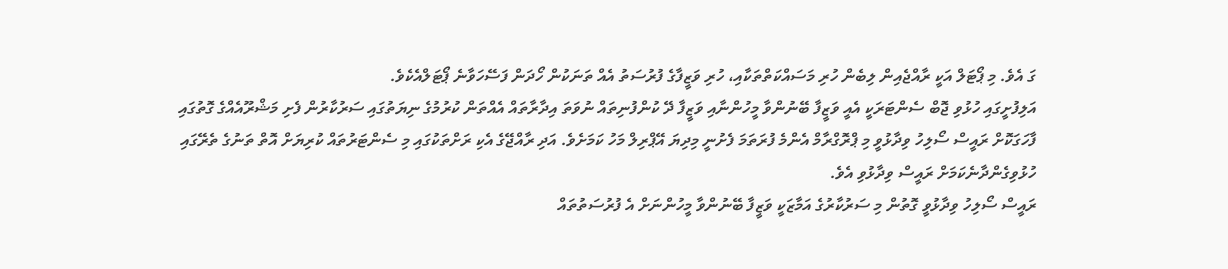ގަ އެވެ. މި ޕޯޓަލް އަކީ ރާއްޖެއިން ލިބެން ހުރި މަސައްކަތްތަކާއި، ހުރި ވަޒީފާގެ ފުރުސަތު އެއް ތަނަކުން ހޯދަން ފަސޭހަވާނެ ޕޯޓަލްއެކެވެ.
އަލިފުށީގައި ހުޅުވި ޖޮބް ސެންޓަރަކީ އެއީ ވަޒީފާ ބޭނުންވާ މީހުންނާއި ވަޒީފާ ދޭ ކުންފުނިތައް ނުވަތަ އިދާރާތައް އެއްތަން ކުރުމުގެ ނިޔަތުގައި ސަރުކާރުން ފެށި މަޝްރޫއެއްގެ ގޮތުގައި ފާހަގަކޮށް ރައީސް ސޯލިހު ވިދާޅުވީ މި ޕްރޮގްރާމް އެންމެ ފުރަތަމަ ފެށުނީ މިދިޔަ އޭޕްރިލް މަހު ކަމަށެވެ. އަދި ރާއްޖޭގެ އެކި ރަށްތަކުގައި މި ސެންޓަރުތައް ކުރިޔަށް އޮތް ތަނުގެ ތެރޭގައި ހުޅުވިގެންދާނެކަމަށް ރައީސް ވިދާޅުވި އެވެ.
ރައީސް ސޯލިހު ވިދާޅުވީ ގޮތުން މި ސަރުކާރުގެ އަމާޒަކީ ވަޒީފާ ބޭނުންވާ މީހުންނަށް އެ ފުރުސަތުތައް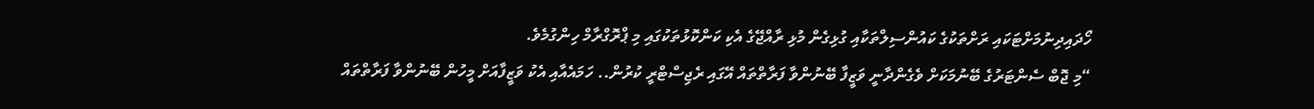ހޯދައިދިނުމަށްޓަކައި ރަށްތަކުގެ ކައުންސިލްތަކާއި ގުޅިގެން މުޅި ރާއްޖޭގެ އެކި ކަންކޮޅުތަކުގައި މި ޕްރޮގްރާމް ހިންގުމެވެ.
“މި ޖޮބް ސެންޓަރުގެ ބޭނުމަކަށް ވެގެންދާނީ ވަޒީފާ ބޭނުންވާ ފަރާތްތައް އޭގައި ރެޖިސްޓްރީ ކުރުން.. ހަމައެއާއި އެކު ވަޒީފާއަށް މީހުން ބޭނުންވާ ފަރާތްތައް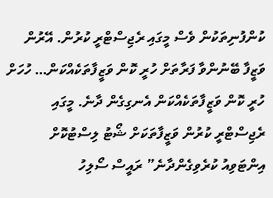ކުންފުނިތަކުން ވެސް މީގައި ރެޖިސްޓްރީ ކުރުން. އޭރުން ވަޒީފާ ބޭނުންވާ ފަރާތަށް ހުރީ ކޮން ވަޒީފާތަކެއްކަން… ހުހަށް ހުރީ ކޮން ވަޒީފާތަކެއްކަން އެނގިގެން ދާނެ. މީގައި ރެޖިސްޓްރީ ކުރުން ވަޒީފާތަކަށް ޝޯޓު ލިސްޓުކޮށް އިންޓަވިއު ކުރެވިގެންދާނެ” ރައީސް ސޯލިހު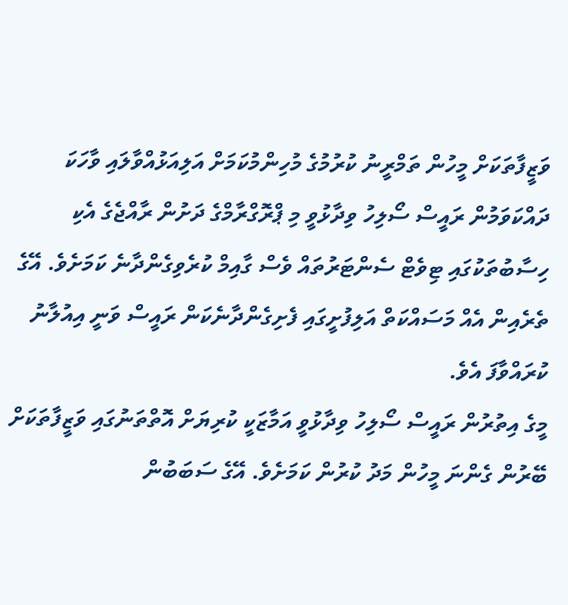ވަޒީފާތަކަށް މީހުން ތަމްރީނު ކުރުމުގެ މުހިންމުކަމަށް އަލިއަޅުއްވާލައި ވާހަކަ ދައްކަވަމުން ރައީސް ސޯލިހު ވިދާޅުވީ މި ޕްރޮގްރާމްގެ ދަށުން ރާއްޖެގެ އެކި ހިސާބުތަކުގައި ޓިވެޓް ސެންޓަރުތައް ވެސް ގާއިމް ކުރެވިގެންދާނެ ކަމަށެވެ. އޭގެ ތެރެއިން އެއް މަސައްކަތް އަލިފުށީގައި ފެށިގެންދާނެކަން ރައީސް ވަނީ އިއުލާނު ކުރައްވާފަ އެވެ.
މީގެ އިތުރުން ރައީސް ސޯލިހު ވިދާޅުވީ އަމާޒަކީ ކުރިޔަށް އޮތްތަނުގައި ވަޒީފާތަކަށް ބޭރުން ގެންނަ މީހުން މަދު ކުރުން ކަމަށެވެ. އޭގެ ސަބަބުން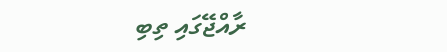ރާއްޖޭގައި ތިބި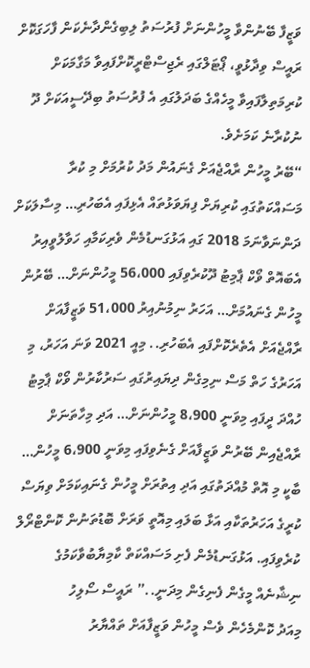ވަޒީފާ ބޭނުންވާ މީހުންނަށް ފުރުސަތު ލިބިގެންދާނެކަން ފާހަގަކޮށް ރައީސް ވިދާޅުވީ، ޕޯޓަލްގައި ރެޖިސްޓްރީކޮށްފައިވާ މަގާމަކަށް ކުރިމަތިލާފައިވާ މީހެއްގެ ބަދަލުގައި އެ ފުރުސަތު ބިދޭސީއަކަށް ދޫ ނުކުރާނެ ކަމަށެވެ.
“ބޭރު މީހުން ރާއްޖެއަށް ގެނައުން މަދު ކުރުމަށް މި ކުރާ މަސައްކަތުގައި ކުރިޔަށް ފިޔަވަޅުތައް އެޅިފައި އެބަހުރި… މިސާލަކަށް ދަންނަވާނަމަ 2018 ގައި އަޅުގަނޑުމެން ވެރިކަމާއި ހަވާލުވީއިރު އެބައޮތް ވޯކް ޕާމިޓު ދޫކުރެވިފައި 56،000 މީހުންނަށް… ބޭރުން މީހުން ގެނައުމަށް… އަހަރު ނިމުނުއިރު 51،000 ވަޒީފާއަށް ރާއްޖެއަށް އެތެރެކޮށްފައި އެބަހުރި.. މިއީ 2021 ވަނަ އަހަރު، މި އަހަރުގެ ހަތް މަސް ނިމިގެން ދިޔައިރުގައި ސަރުކާރުން ވޯކް ޕާމިޓު ހުއްދަ ދީފައި މިވަނީ 8،900 މީހުންނަށް… އަދި މިހާތަނަށް ރާއްޖެއިން ބޭރުން ވަޒީފާއަށް ގެނެވިފައި މިވަނީ 6،900 މީހުން… ބާކީ މި އޮތް މުއްދަތުގައި އަދި އިތުރަށް މީހުން ގެނައިކަމަށް ވިޔަސް ކުރީގެ އަހަރުތަކާއި އަޅާ ބަލައި މިއޮތީ ވަރަށް ބޮޑުތަނުން ކޮންޓްރޯލް ކުރެވިފައި. އަޅުގަނޑުމެން ފެށި މަސައްކަތް ކާމިޔާބުވާކަމުގެ ނިޝާނެއް މީގެން ފެނިގެން މިދަނީ..” ރައީސް ސޯލިހު
މިއަދު ކޮންމެހެން ވެސް މީހުން ވަޒީފާއަށް ތައްޔާރު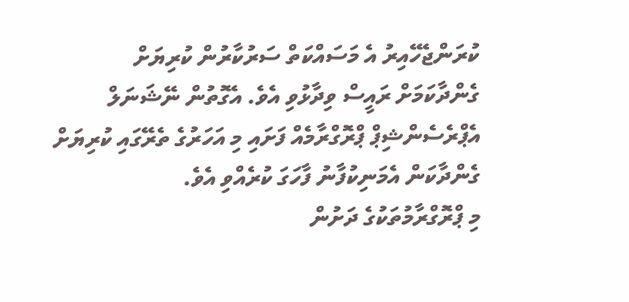ކުރަންޖެހޭއިރު އެ މަސައްކަތް ސަރުކާރުން ކުރިޔަށް ގެންދާކަމަށް ރައީސް ވިދާޅުވި އެވެ. އެގޮތުން ނޭޝަނަލް އެޕްރެސެންޝިޕް ޕްރޮގްރާމެއް ފަށައި މި އަހަރުގެ ތެރޭގައި ކުރިޔަށް ގެންދާކަން އެމަނިކުފާނު ފާހަގަ ކުރެއްވި އެވެ.
މި ޕްރޮގްރާމުތަކުގެ ދަށުން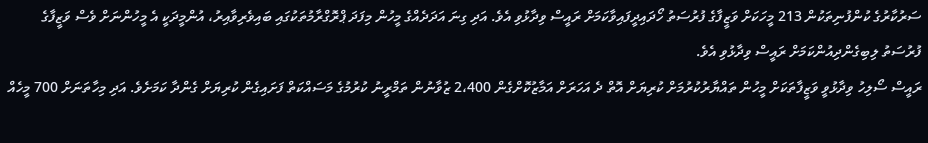ސަރުކާރުގެ ކުންފުނިތަކުން 213 މީހަކަށް ވަޒީފާގެ ފުރުސަތު ހޯދައިދީފައިވާކަމަށް ރައީސް ވިދާޅުވި އެވެ. އަދި ގިނަ އަދަދެއްގެ މީހުން މިފަދަ ޕްރޮގްރާމުތަކުގައި ބައިވެރިވާއިރު، އުންމީދަކީ އެ މީހުންނަށް ވެސް ވަޒީފާގެ ފުރުސަތު ލިބިގެންދިއުންކަމަށް ރައީސް ވިދާޅުވި އެވެ.
ރައީސް ސޯލިހު ވިދާޅުވީ ވަޒީފާތަކަށް މީހުން ތައްޔާރުކުރުމަށް ކުރިޔަށް އޮތް ދެ އަހަރަށް އަމާޒުކޮށްގެން 2،400 ޒުވާނުން ތަމްރީނު ކުރުމުގެ މަސައްކަތް ފަށައިގެން ކުރިޔަށް ގެންދާ ކަމަށެވެ. އަދި މިހާތަނަށް 700 މީހެއް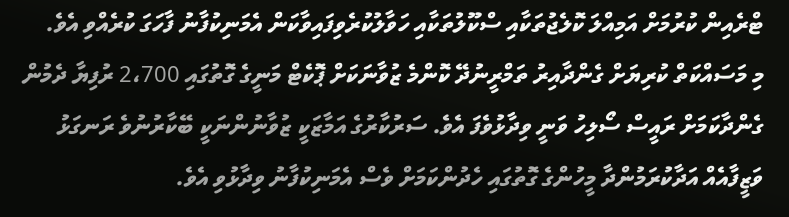ޓްރެއިން ކުރުމަށް އަމިއްލަ ކޮލެޖުތަކާއި ސްކޫލުތަކާއި ހަވާލުކުރެވިފައިވާކަން އެމަނިކުފާނު ފާހަގަ ކުރެއްވި އެވެ.
މި މަސައްކަތް ކުރިޔަށް ގެންދާއިރު ތަމްރީނުދޭ ކޮންމެ ޒުވާނަކަށް ޕޮކެޓް މަނީގެ ގޮތުގައި 2،700 ރުފިޔާ ދެމުން ގެންދާކަމަށް ރައީސް ސޯލިހު ވަނީ ވިދާޅުވެފަ އެވެ. ސަރުކާރުގެ އަމާޒަކީ ޒުވާނުންނަކީ ބޭކާރުނުވެ ރަނގަޅު ވަޒީފާއެއް އަދާކުރަމުންދާ މީހުންގެ ގޮތުގައި ހެދުންކަމަށް ވެސް އެމަނިކުފާނު ވިދާޅުވި އެވެ.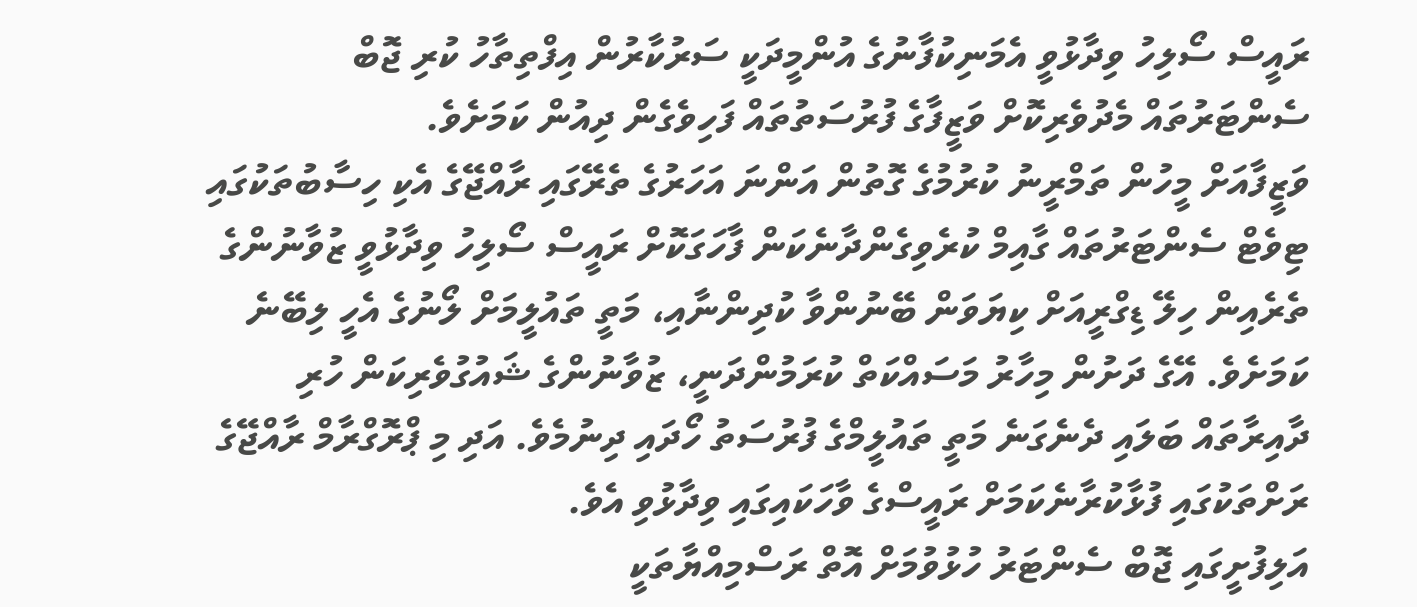ރައީސް ސޯލިހު ވިދާޅުވީ އެމަނިކުފާނުގެ އުންމީދަކީ ސަރުކާރުން އިފްތިތާހު ކުރި ޖޮބް ސެންޓަރުތައް މެދުވެރިކޮށް ވަޒީފާގެ ފުރުސަތުތައް ފަހިވެގެން ދިއުން ކަމަށެވެ.
ވަޒީފާއަށް މީހުން ތަމްރީނު ކުރުމުގެ ގޮތުން އަންނަ އަހަރުގެ ތެރޭގައި ރާއްޖޭގެ އެކި ހިސާބުތަކުގައި ޓިވެޓް ސެންޓަރުތައް ގާއިމް ކުރެވިގެންދާނެކަން ފާހަގަކޮށް ރައީސް ސޯލިހު ވިދާޅުވީ ޒުވާނުންގެ ތެރެއިން ހިލޭ ޑިގްރީއަށް ކިޔަވަން ބޭނުންވާ ކުދިންނާއި، މަތީ ތައުލީމަށް ލޯނުގެ އެހީ ލިބޭނެ ކަމަށެވެ. އޭގެ ދަށުން މިހާރު މަސައްކަތް ކުރަމުންދަނީ، ޒުވާނުންގެ ޝައުގުވެރިކަން ހުރި ދާއިރާތައް ބަލައި ދެނެގަނެ މަތީ ތައުލީމްގެ ފުރުސަތު ހޯދައި ދިނުމެވެ. އަދި މި ޕްރޮގްރާމް ރާއްޖޭގެ ރަށްތަކުގައި ފުޅާކުރާނެކަމަށް ރައީސްގެ ވާހަކައިގައި ވިދާޅުވި އެވެ.
އަލިފުށީގައި ޖޮބް ސެންޓަރު ހުޅުވުމަށް އޮތް ރަސްމިއްޔާތަކީ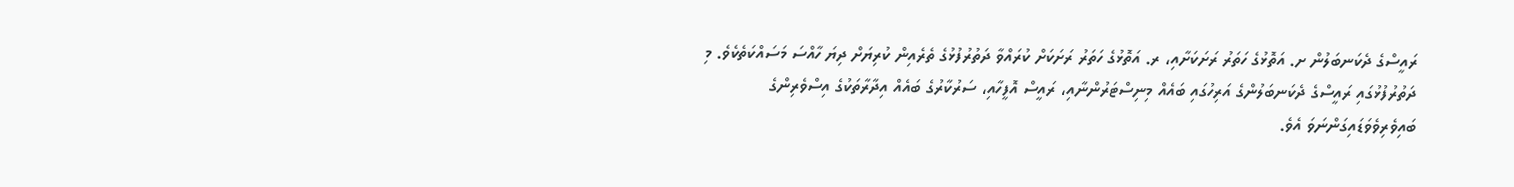ރައީސްގެ ދެކަނބަލުން ށ. އަތޮޅުގެ ހަތަރު ރަށަކަށާއި، ރ. އަތޮޅުގެ ހަތަރު ރަށަކަށް ކުރައްވާ ދަތުރުފުޅުގެ ތެރެއިން ކުރިޔަށް ދިޔަ ހާއްސަ މަސައްކަތެކެވެ. މި ދަތުރުފުޅުގައި ރައީސްގެ ދެކަނބަލުންގެ އަރިހުގައި ބައެއް މިނިސްޓަރުންނާއި، ރައީސް އޮފީހާއި، ސަރުކާރުގެ ބައެއް އިދާރާތަކުގެ އިސްވެރިންގެ ބައިވެރިވެވަޑައިގަންނަވަ އެވެ.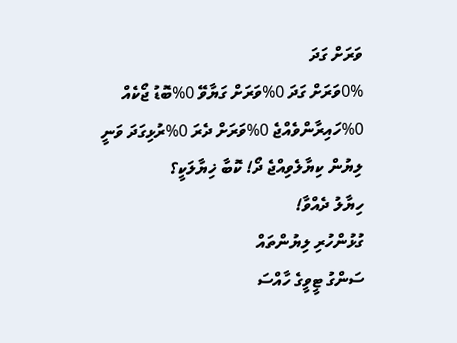ވަރަށް ގަދަ
0%ވަރަށް ގަދަ 0%ވަރަށް ގަޔާވޭ 0%ބޮޑު ޖޯކެއް 0%ހައިރާންވެއްޖެ 0%ވަރަށް ދެރަ 0%ރުޅިގަދަ ވަނީ
ލިޔުން ކިޔާލެވިއްޖެ ދޯ! ކޮބާ ޚިޔާލަކީ؟
ހިޔާލު ދެއްވާ!
ގުޅުންހުރި ލިޔުންތައް
ސަންގު ޓީވީގެ ހާއްސަ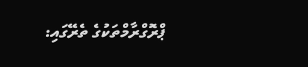ޕްރޮގްރާމްތަކުގެ ތެރޭގައި: